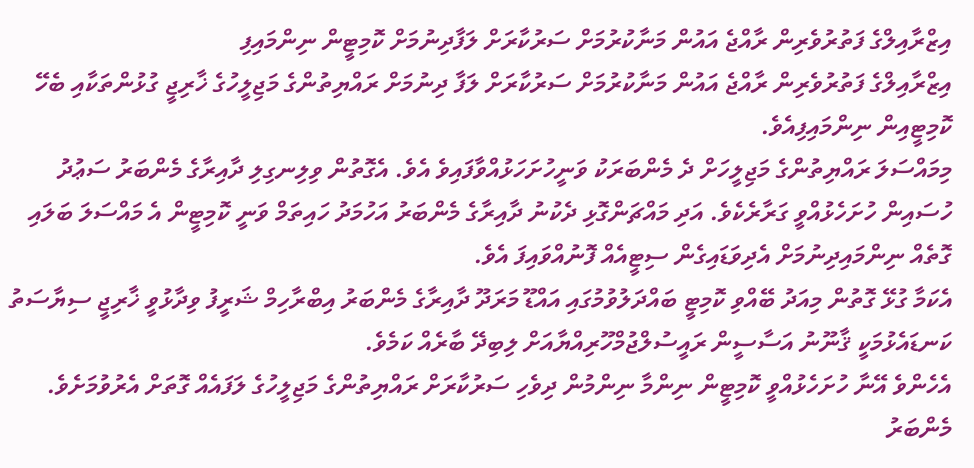އިޒްރާއިލްގެ ފަތުރުވެރިން ރާއްޖެ އައުން މަނާކުރުމަށް ސަރުކާރަށް ލަފާދިނުމަށް ކޮމިޓީން ނިންމައިފި
އިޒްރާއިލްގެ ފަތުރުވެރިން ރާއްޖެ އައުން މަނާކުރުމަށް ސަރުކާރަށް ލަފާ ދިނުމަށް ރައްޔިތުންގެ މަޖިލީހުގެ ޚާރިޖީ ގުޅުންތަކާއި ބެހޭ ކޮމިޓީއިން ނިންމައިފިއެވެ.
މިމައްސަލަ ރައްޔިތުންގެ މަޖިލީހަށް ދެ މެންބަރަކު ވަނީހުށަހަޅުއްވާފައިވެ އެވެ. އެގޮތުން ވިލިނގިލި ދާއިރާގެ މެންބަރު ސަޢުދު ހުސައިން ހުށަހެޅުއްވީ ގަރާރެކެވެ. އަދި މައްޗަންގޮޅި ދެކުނު ދާއިރާގެ މެންބަރު އަހުމަދު ހައިތަމް ވަނީ ކޮމިޓީން އެ މައްސަލަ ބަލައި ގޮތެއް ނިންމައިދިނުމަށް އެދިވަޑައިގެން ސިޓީއެއް ފޮނުއްވައިފަ އެވެ.
އެކަމާ ގުޅޭ ގޮތުން މިއަދު ބޭއްވި ކޮމިޓީ ބައްދަލުވުމުގައި އައްޑޫ މަރަދޫ ދާއިރާގެ މެންބަރު އިބްރާހިމް ޝަރީފު ވިދާޅުވީ ޚާރިޖީ ސިޔާސަތު ކަނޑައެޅުމަކީ ޤާނޫނު އަސާސީން ރައީސުލްޖުމްހޫރިއްޔާއަށް ލިބިދޭ ބާރެއް ކަމެވެ.
އެހެންވެ އޭނާ ހުށަހެޅުއްވީ ކޮމިޓީން ނިންމާ ނިންމުން ދިވެހި ސަރުކާރަށް ރައްޔިތުންގެ މަޖިލީހުގެ ލަފައެއް ގޮތަށް އެރުވުމަށެވެ.
މެންބަރު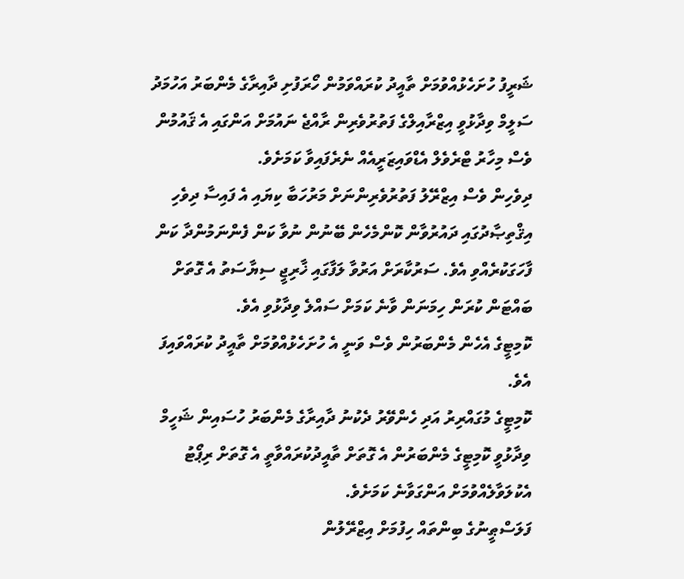ޝަރީފު ހުށަހެޅުއްވުމަށް ތާއީދު ކުރައްވަމުން ހޯރަފުށި ދާއިރާގެ މެންބަރު އަހުމަދު ސަލީމް ވިދާޅުވީ އިޒްރާއިލްގެ ފަތުރުވެރިން ރާއްޖެ ނައުމަށް އަންގައި އެ ޤައުމުން ވެސް މިހާރު ޓްރެވެލް އެޑްވައިޒަރީއެއް ނެރެފައިވާ ކަމަށެވެ.
ދިވެހިން ވެސް އިޒްރޭލު ފަތުރުވެރިންނަށް މަރުހަބާ ކިޔައި އެ ފައިސާ ދިވެހި އިޤްތިޞާދުގައި ދައުރުވާން ކޮންމެހެން ބޭނުން ނުވާ ކަން ފެންނަމުންދާ ކަން ފާހަގަކުރެއްވި އެވެ. ސަރުކާރަށް އަރުވާ ލަފާގައި ޚާރިޖީ ސިޔާސަތު އެ ގޮތަށް ބައްޓަން ކުރަން ހިމަނަން ވާނެ ކަމަށް ސައްލެ ވިދާޅުވި އެވެ.
ކޮމިޓީގެ އެހެން މެންބަރުން ވެސް ވަނީ އެ ހުށަހެޅުއްވުމަށް ތާއީދު ކުރައްވައިފަ އެވެ.
ކޮމިޓީގެ މުގައްރިރު އަދި ހެންވޭރު ދެކުނު ދާއިރާގެ މެންބަރު ހުސައިން ޝަހީމް ވިދާޅުވީ ކޮމިޓީގެ މެންބަރުން އެ ގޮތަށް ތާއީދުކުރައްވާތީ އެ ގޮތަށް ރިޕޯޓު އެކުލަވާލެއްވުމަށް އަންގަވާނެ ކަމަށެވެ.
ފަލަސްޠީނުގެ ބިންތައް ހިފުމަށް އިޒްރޭލުން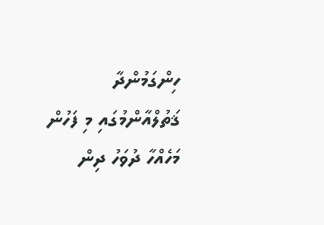ހިންގަމުންދާ ޤަތުލްއާންމުގައި މި ފަހުން މަހެއްހާ ދުވަހު ދިން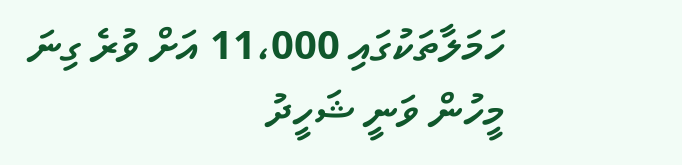ހަމަލާތަކުގައި 11،000 އަށް ވުރެ ގިނަ މީހުން ވަނީ ޝަހީދު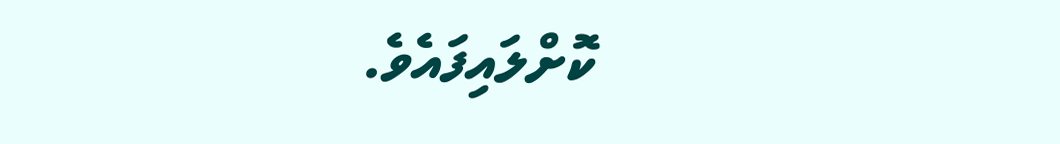ކޮށްލައިފައެވެ.